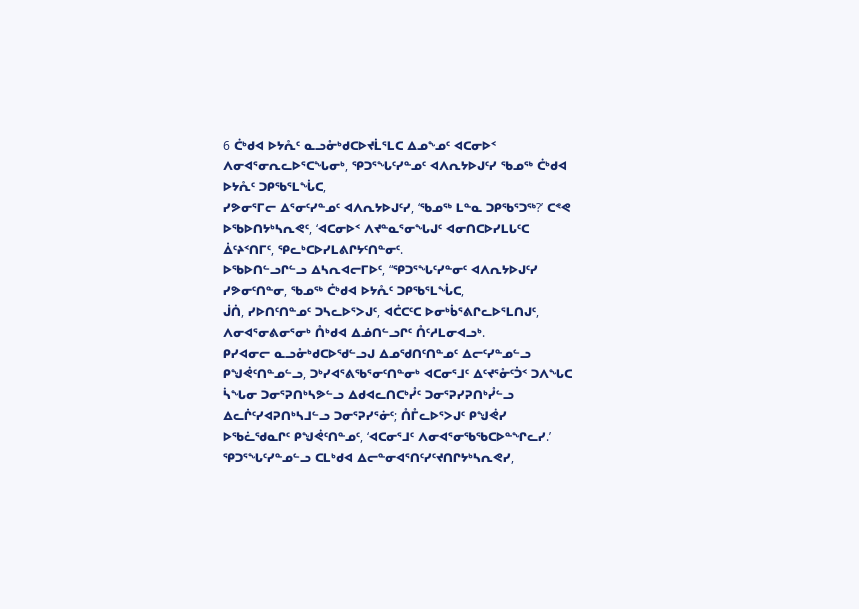6 ᑖᒃᑯᐊ ᐅᔭᕅᑦ ᓇᓗᓁᒃᑯᑕᐅᔪᒫᕐᒪᑕ ᐃᓄᖕᓄᑦ ᐊᑕᓂᐅᑉ ᐱᓂᐊᕐᓂᕆᓚᐅᕐᑕᖓᓂᒃ, ᕿᑐᕐᖓᑦᓯᓐᓄᑦ ᐊᐱᕆᔭᐅᒍᑦᓯ ᖃᓄᖅ ᑖᒃᑯᐊ ᐅᔭᕅᑦ ᑐᑭᖃᕐᒪᖔᑕ,
ᓯᕗᓂᕐᒥᓕ ᐃᕐᓂᑦᓯᓐᓄᑦ ᐊᐱᕆᔭᐅᒍᑦᓯ, ‘ᖃᓄᖅ ᒪᓐᓇ ᑐᑭᖃᕐᑐᖅ?’ ᑕᕝᕙ ᐅᖃᐅᑎᔭᒃᓴᕆᕙᑦ, ‘ᐊᑕᓂᐅᑉ ᐱᔪᓐᓇᕐᓂᖓᒍᑦ ᐊᓂᑎᑕᐅᓯᒪᒐᑦᑕ ᐄᑦᔨᑉᑎᒥᑦ, ᕿᓚᒃᑕᐅᓯᒪᕕᒋᔭᑦᑎᓐᓂᑦ.
ᐅᖃᐅᑎᓪᓗᒋᓪᓗ ᐃᓴᕆᐊᓕᒥᐅᑦ, “ᕿᑐᕐᖓᑦᓯᓐᓂᑦ ᐊᐱᕆᔭᐅᒍᑦᓯ ᓯᕗᓂᑦᑎᓐᓂ, ᖃᓄᖅ ᑖᒃᑯᐊ ᐅᔭᕅᑦ ᑐᑭᖃᕐᒪᖔᑕ,
ᒎᑏ, ᓯᐅᑎᑦᑎᓐᓄᑦ ᑐᓴᓚᐅᕐᐳᒍᑦ, ᐊᑖᑕᑦᑕ ᐅᓂᒃᑳᕐᕕᒋᓚᐅᕐᒪᑎᒍᑦ, ᐱᓂᐊᕐᓂᕕᓂᕐᓂᒃ ᑍᒃᑯᐊ ᐃᓅᑎᓪᓗᒋᑦ ᑍᑦᓱᒪᓂᐊᓗᒃ.
ᑭᓯᐊᓂᓕ ᓇᓗᓁᒃᑯᑕᐅᖁᓪᓗᒍ ᐃᓄᖁᑎᑦᑎᓐᓄᑦ ᐃᓕᑦᓯᓐᓄᓪᓗ ᑭᖑᕚᑦᑎᓐᓄᓪᓗ, ᑐᒃᓯᐊᕐᕕᖃᕐᓂᑦᑎᓐᓂᒃ ᐊᑕᓂᕐᒧᑦ ᐃᑦᔪᕐᓁᑦᑑᑉ ᑐᐱᖓᑕ ᓵᖓᓂ ᑐᓂᕐᕈᑎᒃᓴᕗᓪᓗ ᐃᑯᐊᓚᑎᑕᒃᓮᑦ ᑐᓂᕐᕈᓯᕈᑎᒃᓮᓪᓗ ᐃᓚᒌᑦᓯᐊᕈᑎᒃᓴᒧᓪᓗ ᑐᓂᕐᕈᓯᕐᓃᑦ; ᑍᒤᓚᐅᕐᐳᒍᑦ ᑭᖑᕚᓯ ᐅᖃᓛᖁᓇᒋᑦ ᑭᖑᕚᑦᑎᓐᓄᑦ, ‘ᐊᑕᓂᕐᒧᑦ ᐱᓂᐊᕐᓂᖃᖃᑕᐅᓐᖏᓚᓯ.’
ᕿᑐᕐᖓᑦᓯᓐᓄᓪᓗ ᑕᒪᒃᑯᐊ ᐃᓕᓐᓂᐊᕐᑎᑦᓯᑦᔪᑎᒋᔭᒃᓴᕆᕙᓯ,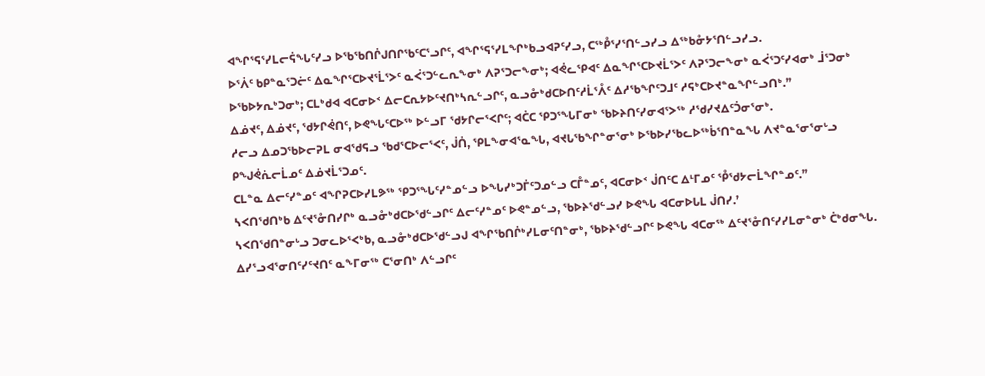ᐊᖏᕐᕋᕐᓯᒪᓕᕌᖓᑦᓯᓗ ᐅᖃᖃᑎᒌᒍᑎᒋᖃᑦᑕᕐᓗᒋᑦ, ᐊᖏᕐᕋᕐᓯᒪᖏᒃᑲᓗᐊᕈᑦᓯᓗ, ᑕᖅᑬᕐᓯᕐᑎᓪᓗᓯᓗ ᐃᖅᑲᓁᔭᕐᑎᓪᓗᓯᓗ.
ᐅᕐᐲᑦ ᑲᑭᓐᓇᕐᑐᓖᑦ ᐃᓇᖏᕐᑕᐅᔪᕐᒫᕐᐳᑦ ᓇᐹᕐᑐᓪᓚᕆᖕᓂᒃ ᐱᕈᕐᑐᓕᖕᓂᒃ; ᐊᕚᓚᕿᐊᑦ ᐃᓇᖏᕐᑕᐅᔪᒫᕐᐳᑦ ᐱᕈᕐᑐᓕᖕᓂᒃ ᓇᐹᕐᑐᑦᓯᐊᓂᒃ ᒨᕐᑐᓂᒃ ᐅᖃᐅᔭᕆᒃᑐᓂᒃ; ᑕᒪᒃᑯᐊ ᐊᑕᓂᐅᑉ ᐃᓕᑕᕆᔭᐅᑦᔪᑎᒃᓴᕆᓪᓗᒋᑦ, ᓇᓗᓁᒃᑯᑕᐅᑎᑦᓱᒫᕐᐰᑦ ᐃᓱᖃᖏᑦᑐᒧᑦ ᓱᕋᒃᑕᐅᔪᓐᓇᖏᓪᓗᑎᒃ.”
ᐃᓅᔪᑦ, ᐃᓅᔪᑦ, ᖁᔭᒋᕚᑎᑦ, ᐅᕙᖓᑦᑕᐅᖅ ᐅᓪᓗᒥ ᖁᔭᒋᓕᕐᐸᒋᑦ; ᐊᑖᑕ ᕿᑐᕐᖓᒥᓂᒃ ᖃᐅᔨᑎᑦᓯᓂᐊᕐᐳᖅ ᓱᖁᓯᔪᐃᑦᑑᓂᕐᓂᒃ.
ᓱᓕᓗ ᐃᓄᑐᖃᐅᓕᕈᒪ ᓂᐊᖁᕋᓗ ᖃᑯᕐᑕᐅᓕᕐᐸᑦ, ᒎᑏ, ᕿᒪᖕᓂᐊᕐᓇᖓ, ᐊᔪᒐᖃᖏᓐᓂᕐᓂᒃ ᐅᖃᐅᓯᖃᓚᐅᖅᑳᕐᑎᓐᓇᖓ ᐱᔪᓐᓇᕐᓂᕐᓂᒡᓗ ᑭᖑᕚᕇᓕᒫᓄᑦ ᐃᓅᔪᒫᕐᑐᓄᑦ.
ᑕᒪᓐᓇ ᐃᓕᑦᓯᓐᓄᑦ ᐊᖏᕈᑕᐅᓯᒪᕗᖅ ᕿᑐᕐᖓᑦᓯᓐᓄᓪᓗ ᐅᖓᓯᒃᑐᒦᑦᑐᓄᓪᓗ ᑕᒤᓐᓄᑦ, ᐊᑕᓂᐅᑉ ᒎᑎᑦᑕ ᐃᒻᒥᓄᑦ ᕾᖁᔭᓕᒫᖏᓐᓄᑦ.”
ᓴᐸᑎᖁᑎᒃᑲ ᐃᑦᔪᕐᓁᑎᓯᒋᒃ ᓇᓗᓁᒃᑯᑕᐅᖁᓪᓗᒋᑦ ᐃᓕᑦᓯᓐᓄᑦ ᐅᕙᓐᓄᓪᓗ, ᖃᐅᔨᖁᓪᓗᓯ ᐅᕙᖓ ᐊᑕᓂᐅᒐᒪ ᒎᑎᓯ.’
ᓴᐸᑎᖁᑎᓐᓂᒡᓗ ᑐᓂᓚᐅᕐᐸᒃᑲ, ᓇᓗᓁᒃᑯᑕᐅᖁᓪᓗᒍ ᐊᖏᖃᑎᒌᒃᓯᒪᓂᑦᑎᓐᓂᒃ, ᖃᐅᔨᖁᓪᓗᒋᑦ ᐅᕙᖓ ᐊᑕᓂᖅ ᐃᑦᔪᕐᓁᑎᑦᓯᓯᒪᓂᓐᓂᒃ ᑖᒃᑯᓂᖓ.
ᐃᓯᕐᓗᐊᕐᓂᑎᑦᓯᑦᔪᑎᑦ ᓇᖕᒥᓂᖅ ᑕᕐᓂᑎᒃ ᐱᓪᓗᒋᑦ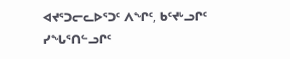ᐊᔪᕐᑐᓕᓚᐅᕐᑐᑦ ᐱᖏᑦ, ᑲᑦᔪᒡᓗᒋᑦ ᓯᖓᕐᑎᓪᓗᒋᑦ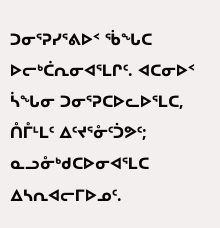ᑐᓂᕐᕈᓯᕐᕕᐅᑉ ᖄᖓᑕ ᐅᓕᒃᑖᕆᓂᐊᕐᒪᒋᑦ. ᐊᑕᓂᐅᑉ ᓵᖓᓂ ᑐᓂᕐᕈᑕᐅᓚᐅᕐᒪᑕ, ᑍᒤᒻᒪᑦ ᐃᑦᔪᕐᓁᑦᑑᕗᑦ; ᓇᓗᓁᒃᑯᑕᐅᓂᐊᕐᒪᑕ ᐃᓴᕆᐊᓕᒥᐅᓄᑦ.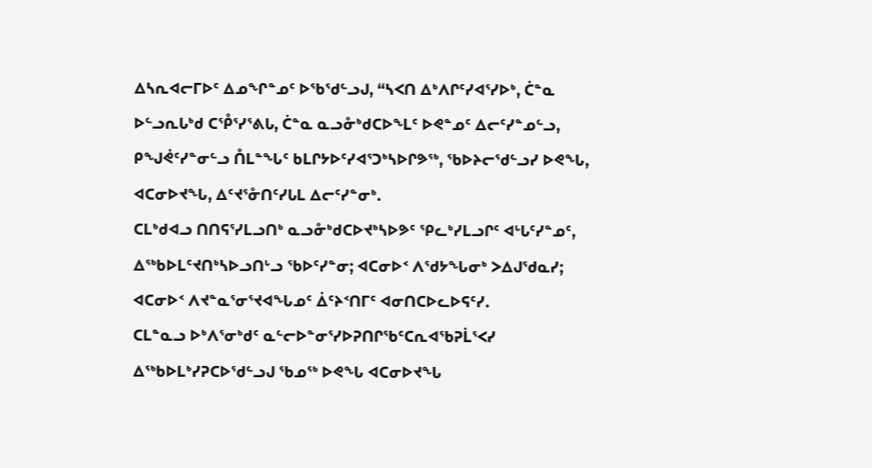ᐃᓴᕆᐊᓕᒥᐅᑦ ᐃᓄᖏᓐᓄᑦ ᐅᖃᖁᓪᓗᒍ, “ᓴᐸᑎ ᐃᒃᐱᒋᑦᓯᐊᕐᓯᐅᒃ, ᑖᓐᓇ ᐅᓪᓗᕆᒐᒃᑯ ᑕᕾᕐᓯᕐᕕᒐ, ᑖᓐᓇ ᓇᓗᓁᒃᑯᑕᐅᖕᒪᑦ ᐅᕙᓐᓄᑦ ᐃᓕᑦᓯᓐᓄᓪᓗ, ᑭᖑᕚᑦᓯᓐᓂᓪᓗ ᑍᒪᓐᖓᑦ ᑲᒪᒋᔭᐅᑦᓯᐊᕐᑐᒃᓴᐅᒋᕗᖅ, ᖃᐅᔨᓕᖁᓪᓗᓯ ᐅᕙᖓ, ᐊᑕᓂᐅᔪᖓ, ᐃᑦᔪᕐᓁᑎᑦᓯᒐᒪ ᐃᓕᑦᓯᓐᓂᒃ.
ᑕᒪᒃᑯᐊᓗ ᑎᑎᕋᕐᓯᒪᓗᑎᒃ ᓇᓗᓁᒃᑯᑕᐅᔪᒃᓴᐅᕗᑦ ᕿᓚᒃᓯᒪᓗᒋᑦ ᐊᒡᒐᑦᓯᓐᓄᑦ, ᐃᖅᑲᐅᒪᑦᔪᑎᒃᓴᐅᓗᑎᒡᓗ ᖃᐅᑦᓯᓐᓂ; ᐊᑕᓂᐅᑉ ᐱᖁᔭᖓᓂᒃ ᐳᐃᒍᖁᓇᓯ; ᐊᑕᓂᐅᑉ ᐱᔪᓐᓇᕐᓂᕐᔪᐊᖓᓄᑦ ᐄᑦᔨᑉᑎᒥᑦ ᐊᓂᑎᑕᐅᓚᐅᕋᑦᓯ.
ᑕᒪᓐᓇᓗ ᐅᒃᐱᕐᓂᒃᑯᑦ ᓇᓪᓕᐅᓐᓂᕐᓯᐅᕈᑎᒋᖃᑦᑕᕆᐊᖃᕈᒫᕐᐸᓯ ᐃᖅᑲᐅᒪᒃᓯᕈᑕᐅᖁᓪᓗᒍ ᖃᓄᖅ ᐅᕙᖓ ᐊᑕᓂᐅᔪᖓ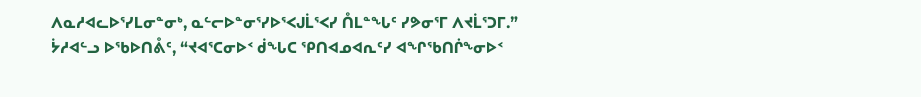ᐱᓇᓱᐊᓚᐅᕐᓯᒪᓂᓐᓂᒃ, ᓇᓪᓕᐅᓐᓂᕐᓯᐅᕐᐸᒍᒫᕐᐸᓯ ᑍᒪᓐᖓᑦ ᓯᕗᓂᕐᒥ ᐱᔪᒫᕐᑐᒥ.”
ᔮᓱᐊᓪᓗ ᐅᖃᐅᑎᕔᑦ, “ᔪᐊᕐᑕᓂᐅᑉ ᑰᖓᑕ ᕿᑎᐊᓄᐊᕆᑦᓯ ᐊᖏᖃᑎᒌᖕᓂᐅᑉ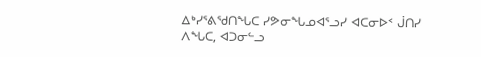ᐃᒃᓯᕐᕕᖁᑎᖓᑕ ᓯᕗᓂᖓᓄᐊᕐᓗᓯ ᐊᑕᓂᐅᑉ ᒎᑎᓯ ᐱᖓᑕ, ᐊᑐᓂᓪᓗ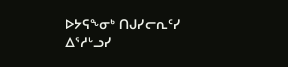ᐅᔭᕋᖕᓂᒃ ᑎᒍᓯᓕᕆᑦᓯ ᐃᕐᓱᒡᓗᓯ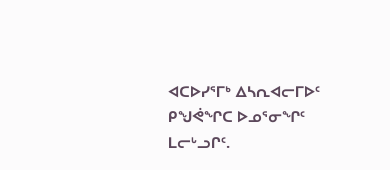ᐊᑕᐅᓯᕐᒥᒃ ᐃᓴᕆᐊᓕᒥᐅᑦ ᑭᖑᕚᖏᑕ ᐅᓄᕐᓂᖏᑦ ᒪᓕᒡᓗᒋᑦ.